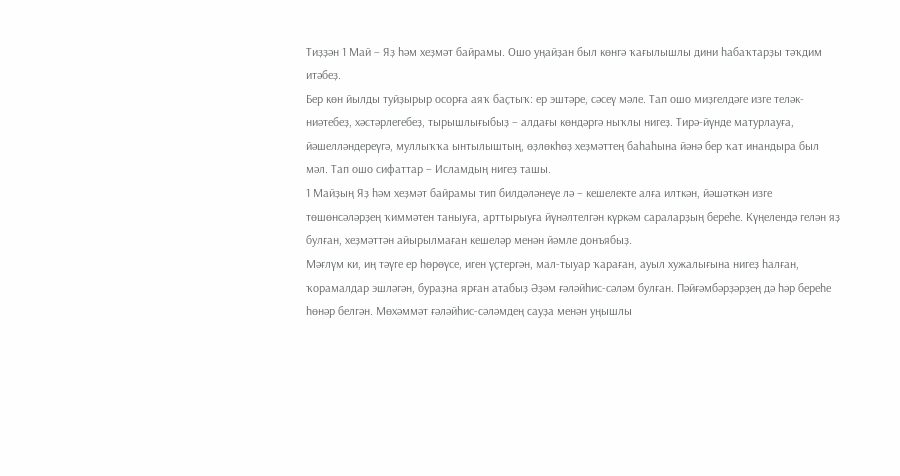Тиҙҙән 1 Май – Яҙ һәм хеҙмәт байрамы. Ошо уңайҙан был көнгә ҡағылышлы дини һабаҡтарҙы тәҡдим итәбеҙ.
Бер көн йылды туйҙырыр осорға аяҡ баҫтыҡ: ер эштәре, сәсеү мәле. Тап ошо миҙгелдәге изге теләк-ниәтебеҙ, хәстәрлегебеҙ, тырышлығыбыҙ – алдағы көндәргә ныҡлы нигеҙ. Тирә-йүнде матурлауға, йәшелләндереүгә, муллыҡҡа ынтылыштың, өҙлөкһөҙ хеҙмәттең баһаһына йәнә бер ҡат инандыра был мәл. Тап ошо сифаттар – Исламдың нигеҙ ташы.
1 Майҙың Яҙ һәм хеҙмәт байрамы тип билдәләнеүе лә – кешелекте алға илткән, йәшәткән изге төшөнсәләрҙең ҡиммәтен таныуға, арттырыуға йүнәлтелгән күркәм сараларҙың береһе. Күңелендә гелән яҙ булған, хеҙмәттән айырылмаған кешеләр менән йәмле донъябыҙ.
Мәғлүм ки, иң тәүге ер һөрөүсе, иген үҫтергән, мал-тыуар ҡараған, ауыл хужалығына нигеҙ һалған, ҡорамалдар эшләгән, бураҙна ярған атабыҙ Әҙәм ғәләйһис-сәләм булған. Пәйғәмбәрҙәрҙең дә һәр береһе һөнәр белгән. Мөхәммәт ғәләйһис-сәләмдең сауҙа менән уңышлы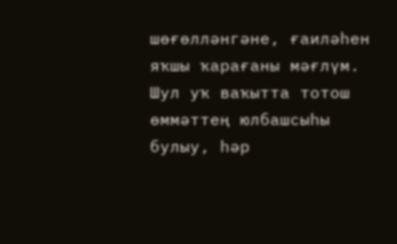шөғөлләнгәне, ғаиләһен яҡшы ҡарағаны мәғлүм. Шул уҡ ваҡытта тотош өммәттең юлбашсыһы булыу, һәр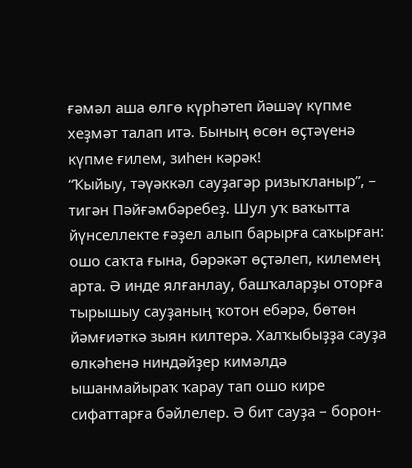ғәмәл аша өлгө күрһәтеп йәшәү күпме хеҙмәт талап итә. Бының өсөн өҫтәүенә күпме ғилем, зиһен кәрәк!
“Ҡыйыу, тәүәккәл сауҙагәр ризыҡланыр”, – тигән Пәйғәмбәребеҙ. Шул уҡ ваҡытта йүнселлекте ғәҙел алып барырға саҡырған: ошо саҡта ғына, бәрәкәт өҫтәлеп, килемең арта. Ә инде ялғанлау, башҡаларҙы оторға тырышыу сауҙаның ҡотон ебәрә, бөтөн йәмғиәткә зыян килтерә. Халҡыбыҙҙа сауҙа өлкәһенә ниндәйҙер кимәлдә ышанмайыраҡ ҡарау тап ошо кире сифаттарға бәйлелер. Ә бит сауҙа – борон-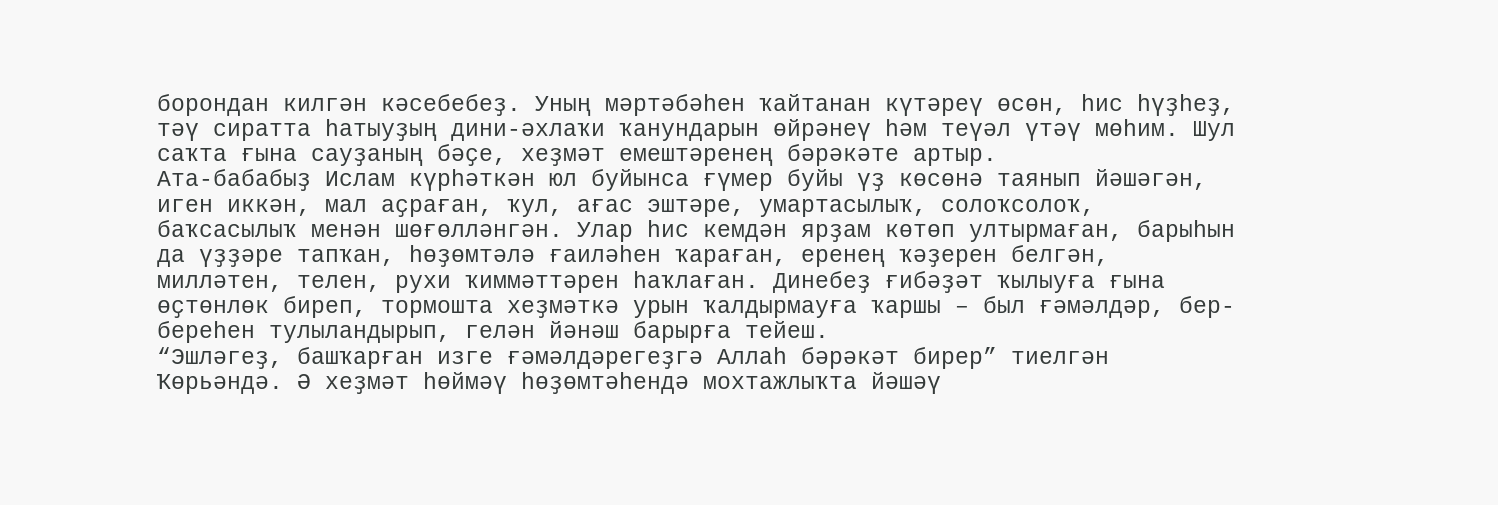борондан килгән кәсебебеҙ. Уның мәртәбәһен ҡайтанан күтәреү өсөн, һис һүҙһеҙ, тәү сиратта һатыуҙың дини-әхлаҡи ҡанундарын өйрәнеү һәм теүәл үтәү мөһим. Шул саҡта ғына сауҙаның бәҫе, хеҙмәт емештәренең бәрәкәте артыр.
Ата-бабабыҙ Ислам күрһәткән юл буйынса ғүмер буйы үҙ көсөнә таянып йәшәгән, иген иккән, мал аҫраған, ҡул, ағас эштәре, умартасылыҡ, солоҡсолоҡ, баҡсасылыҡ менән шөғөлләнгән. Улар һис кемдән ярҙам көтөп ултырмаған, барыһын да үҙҙәре тапҡан, һөҙөмтәлә ғаиләһен ҡараған, еренең ҡәҙерен белгән, милләтен, телен, рухи ҡиммәттәрен һаҡлаған. Динебеҙ ғибәҙәт ҡылыуға ғына өҫтөнлөк биреп, тормошта хеҙмәткә урын ҡалдырмауға ҡаршы – был ғәмәлдәр, бер-береһен тулыландырып, гелән йәнәш барырға тейеш.
“Эшләгеҙ, башҡарған изге ғәмәлдәрегеҙгә Аллаһ бәрәкәт бирер” тиелгән Ҡөрьәндә. Ә хеҙмәт һөймәү һөҙөмтәһендә мохтажлыҡта йәшәү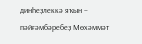динһеҙлеккә яҡын – пәйғәмбәребеҙ Мөхәммәт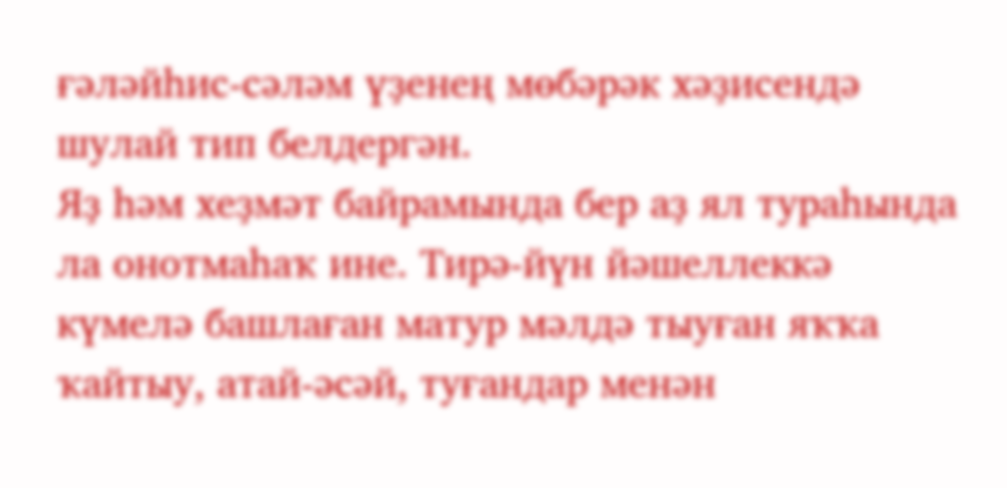ғәләйһис-сәләм үҙенең мөбәрәк хәҙисендә шулай тип белдергән.
Яҙ һәм хеҙмәт байрамында бер аҙ ял тураһында ла онотмаһаҡ ине. Тирә-йүн йәшеллеккә күмелә башлаған матур мәлдә тыуған яҡҡа ҡайтыу, атай-әсәй, туғандар менән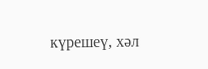күрешеү, хәл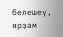белешеү, ярҙам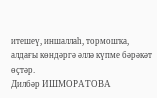итешеү, иншаллаһ, тормошҡа, алдағы көндәргә әллә күпме бәрәкәт өҫтәр.
Дилбәр ИШМОРАТОВА